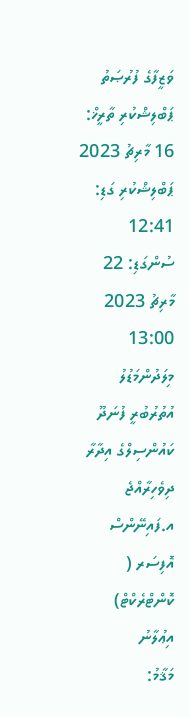ވަޒީފާގެ ފުރުޞަތު
ޕަބްލިޝްކުރި ތާރީޚް: 16 މާރިޗު 2023
ޕަބްލިޝްކުރި ގަޑި: 12:41
ސުންގަޑި: 22 މާރިޗު 2023 13:00
މިލަދުންމަޑުލު އުތުރުބުރީ ފުނަދޫ ކައުންސިލްގެ އިދާރާ
ދިވެހިރާއްޖެ
އ.ފައިނޭންސް އޮފިސަރ ( ކޮންޓްރެކްޓް)
އިޢުލާނު
މަޤާމު: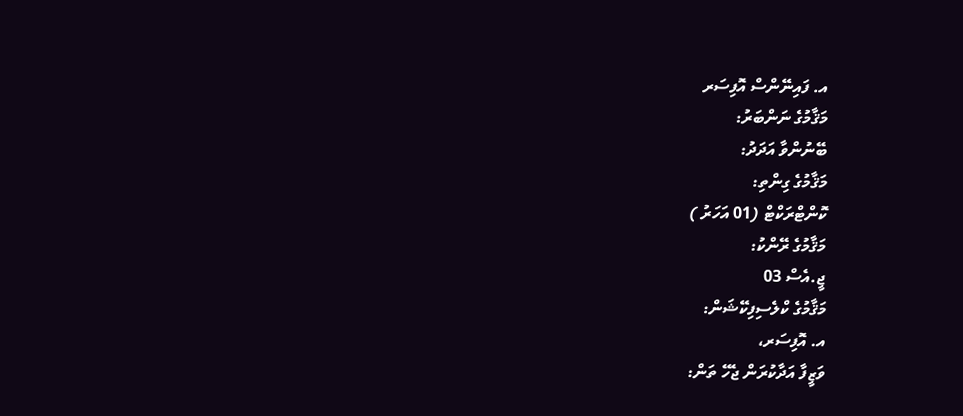އ. ފައިނޭންސް އޮފިސަރ
މަޤާމުގެ ނަންބަރު:
ބޭނުންވާ އަދަދު:
މަޤާމުގެ ގިންތި:
ކޮންޓްރަކްޓް (01 އަހަރު )
މަޤާމުގެ ރޭންކު:
ޖީ.އެސް 03
މަޤާމުގެ ކްލެސިފިކޭޝަން:
އ. އޮފިސަރ،
ވަޒީފާ އަދާކުރަން ޖެހޭ ތަން: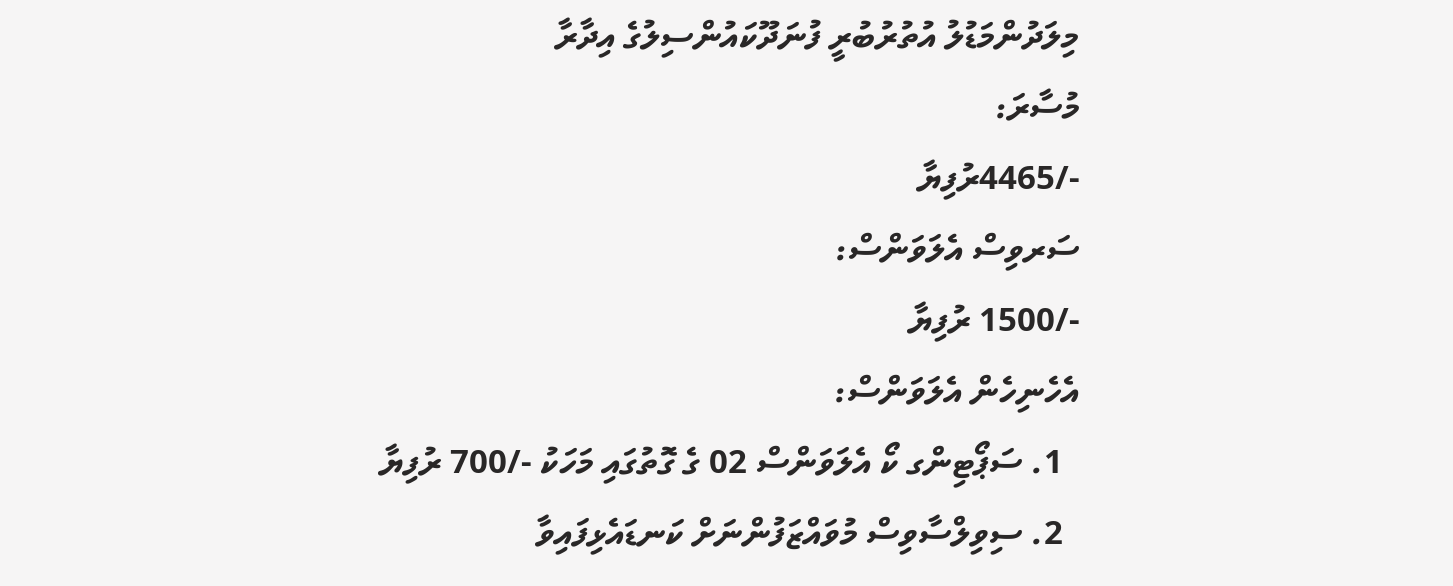މިލަދުންމަޑުލު އުތުރުބުރީ ފުނަދޫކައުންސިލުގެ އިދާރާ
މުސާރަ:
-/4465ރުފިޔާ
ސަރވިސް އެލަވަންސް:
-/1500 ރުފިޔާ
އެހެނިހެން އެލަވަންސް:
  1. ސަޕޯޓިންގ ކޯ އެލަވަންސް 02 ގެ ގޮތުގައި މަހަކު -/700 ރުފިޔާ
  2. ސިވިލްސާވިސް މުވައްޒަފުންނަށް ކަނޑައެޅިފައިވާ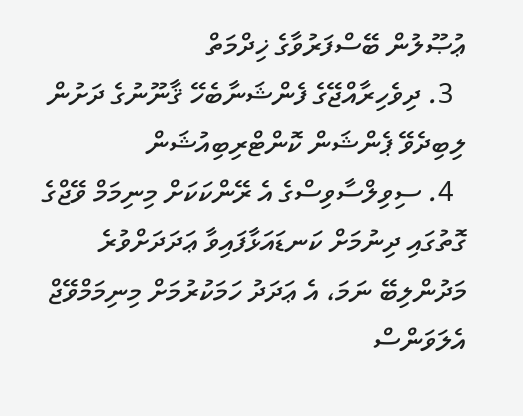ޢުޞޫލުން ބޭސްފަރުވާގެ ޚިދްމަތް
  3. ދިވެހިރާއްޖޭގެ ފެންޝަނާބެހޭ ޤާނޫނުގެ ދަށުން ލިބިދެވޭ ޕެންޝަން ކޮންޓްރިބިއުޝަން
  4. ސިވިލްސާވިސްގެ އެ ރޭންކަކަށް މިނިމަމް ވޭޖްގެ ގޮތުގައި ދިނުމަށް ކަނޑައަޅާފައިވާ ޢަދަދަށްވުރެ މަދުންލިބޭ ނަމަ، އެ ޢަދަދު ހަމަކުރުމަށް މިނިމަމްވޭޖް އެލަވަންސް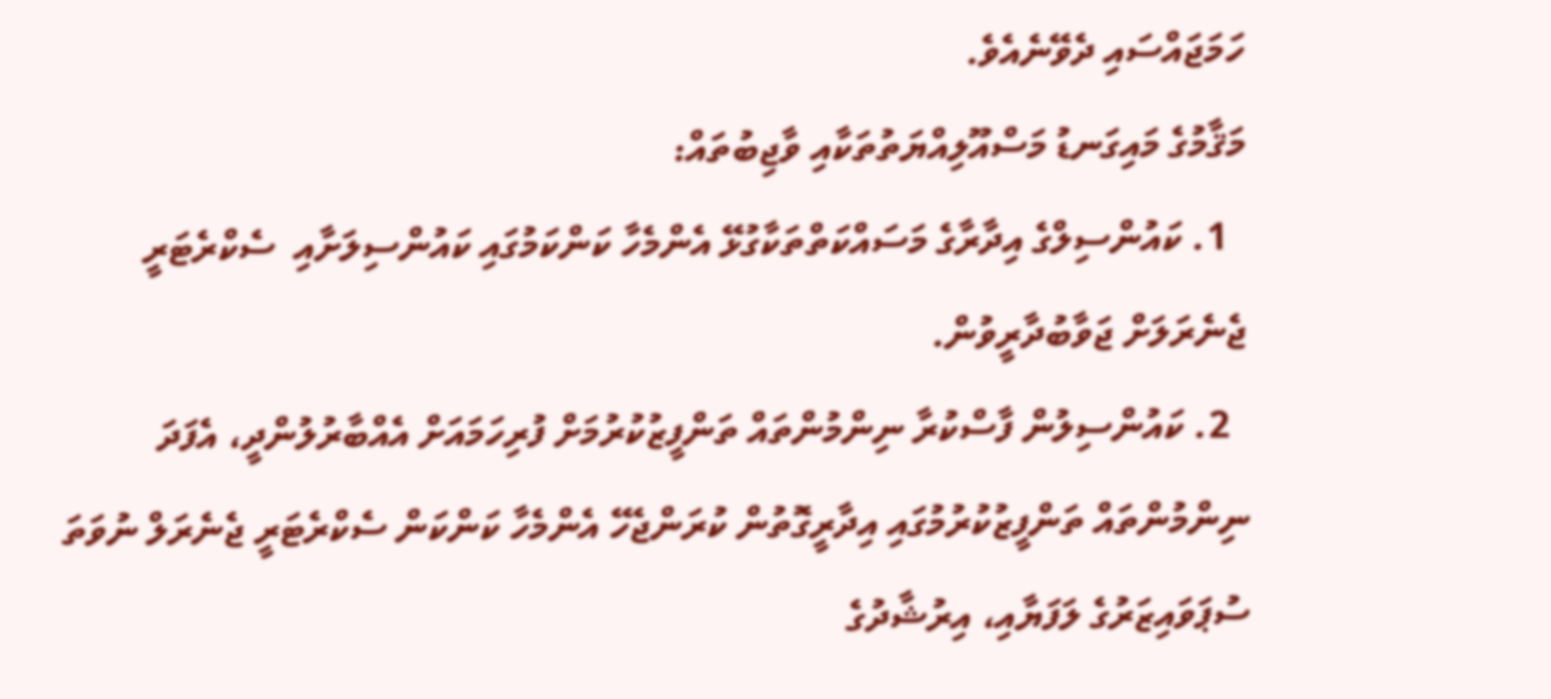ހަމަޖައްސައި ދެވޭނެއެވެ.
މަޤާމުގެ މައިގަނޑު މަސްއޫލިއްޔަތުތަކާއި ވާޖިބުތައް:
  1. ކައުންސިލްގެ އިދާރާގެ މަސައްކަތްތަކާގުޅޭ އެންމެހާ ކަންކަމުގައި ކައުންސިލަށާއި  ސެކްރެޓަރީ ޖެނެރަލަށް ޖަވާބުދާރީވުން.
  2. ކައުންސިލުން ފާސްކުރާ ނިންމުންތައް ތަންފީޒުކުރުމަށް ފުރިހަމައަށް އެއްބާރުލުންދީ، އެފަދަ ނިންމުންތައް ތަންފީޒުކުރުމުގައި އިދާރީގޮތުން ކުރަންޖެހޭ އެންމެހާ ކަންކަން ސެކްރެޓަރީ ޖެނެރަލް ނުވަތަ ސުޕަވައިޒަރުގެ ލަފަޔާއި، އިރުޝާދުގެ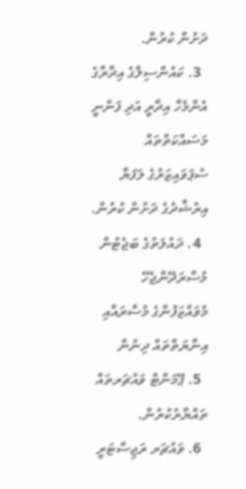ދަށުން ކުރުން.
  3. ކައުންސިލްގެ އިދާރާގެ އެންމެހާ އިދާރީ އަދި ފަންނީ މަސައްކަތްތައް ސުޕަވައިޒަރުގެ ލަފަޔާ އިރުޝާދުގެ ދަށުން ކުރުން.
  4. ދައުލަތުގެ ބަޖެޓުން މުސާރަދޭންޖެހޭ މުވައްޒަފުންގެ މުސާރައާއި އިނާޔަތްތައް ދިނުން
  5. ޕޭމަންޓް ވައުޗަރތައް ތައްޔާރުކުރުން.
  6. ވައުޗަރ ރަޖިސްޓަރީ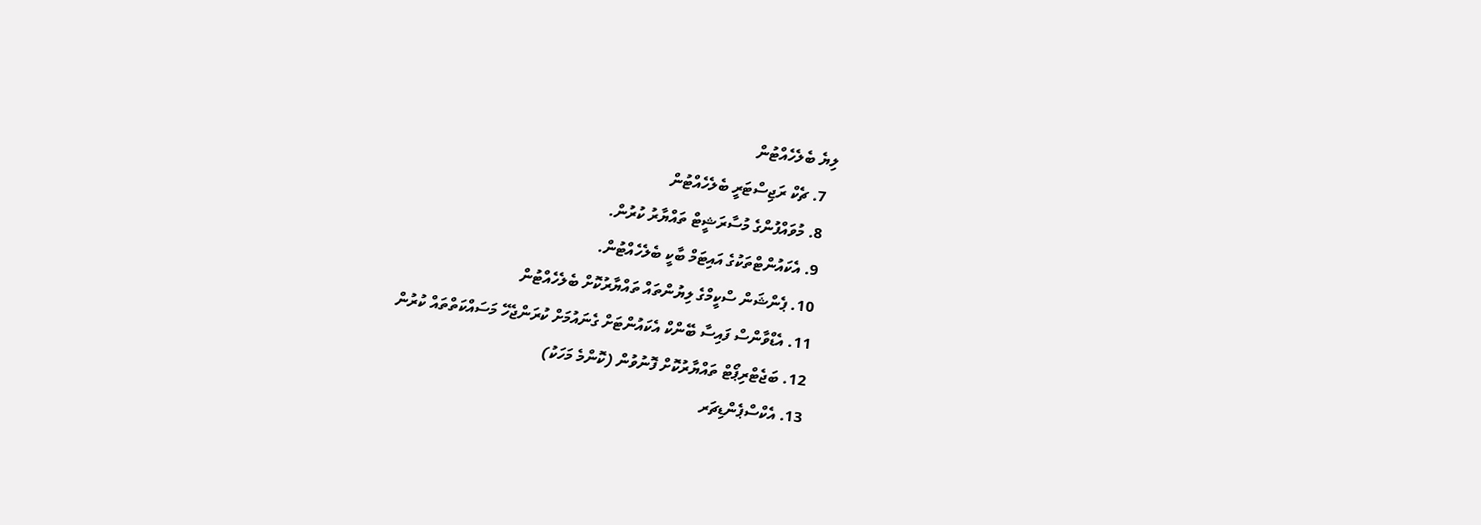ލިޔެ ބެލެހެއްޓުން
  7. ޗެކް ރަޖިސްޓަރީ ބެލެހެއްޓުން
  8. މުވައްފުންގެ މުސާރަޝީޓް ތައްޔާރު ކުރުން.
  9. އެކައުންޓްތަކުގެ އައިޓަމް ބާކީ ބެލެހެއްޓުން.
  10. ޕެންޝަން ސްކީމްގެ ލިޔުންތައް ތައްޔާރުކޮށް ބެލެހެއްޓުން
  11. އެޑްވާންސް ފައިސާ ބޭންކް އެކައުންޓަށް ގެނައުމަށް ކުރަންޖެހޭ މަސައްކަތްތައް ކުރުން
  12. ބަޖެޓްރިޕޯޓް ތައްޔާރުކޮށް ފޮނުވުން (ކޮންމެ މަހަކު)
  13. އެކްސްޕެންޑިޗަރ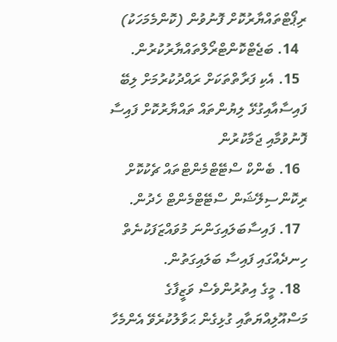ރިޕޯޓްތައްޔާރުކޮށް ފޮނުވުން (ކޮންމެމަހަކު)
  14. ބަޖެޓްކޮންޓްރޯލްތައްޔާރުކުރުން.
  15. އެކި ފަރާތްތަކަށް ރައްދުކުރުމަށް ލިބޭ ފައިސާއާއިގުޅޭ ލިޔުންތައް ތައްޔާރުކޮށް ފައިސާ ފޮނުވުމާއި ޖަމާކުރުން
  16. ބެންކް ސްޓޭޓްމެންޓްތައް ޗެކުކޮށް ރިކޮންސިލޭޝަން ސްޓޭޓްމެންޓް ހެދުން.
  17. ފައިސާބަލައިގަންނަ މުވައްޒަފަކުނެތް ހިނދެއްގައި ފައިސާ ބަލައިގަތުން.
  18. މީގެ އިތުރުންވެސް ވަޒީފާގެ މަސްއޫލިއްޔަތާއި ގުޅިގެން ޙަވާލުކުރެވޭ އެންމެހާ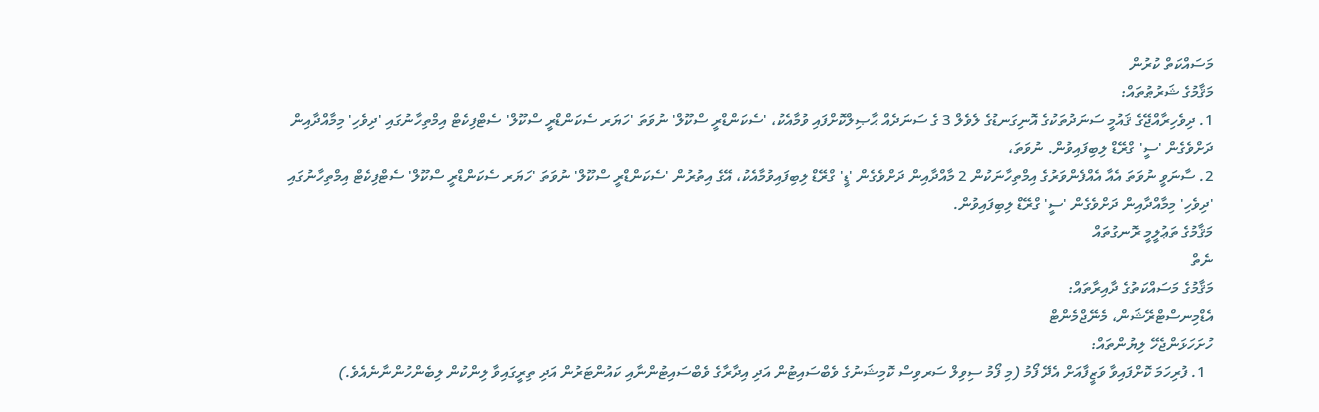މަސައްކަތް ކުރުން
މަޤާމުގެ ޝަރުޠުތައް:
1. ދިވެހިރާއްޖޭގެ ޤައުމީ ސަނަދުތަކުގެ އޮނިގަނޑުގެ ލެވެލް 3 ގެ ސަނަދެއް ޙާޞިލްކޮށްފައި ވުމާއެކު، 'ސެކަންޑްރީ ސްކޫލް' ނުވަތަ 'ހަޔަރ ސެކަންޑްރީ ސްކޫލް' ސެޓްފިކެޓް އިމްތިހާނުގައި 'ދިވެހި' މިމާއްދާއިން ދަށްވެގެން 'ސީ' ގްރޭޑް ލިބިފައިވުން. ނުވަތަ،
2. ސާނަވީ ނުވަތަ އެއާ އެއްފެންވަރުގެ އިމްތިހާނަކުން 2 މާއްދާއިން ދަށްވެގެން 'ޑީ' ގްރޭޑް ލިބިފައިވުމާއެކު، އޭގެ އިތުރުން 'ސެކަންޑްރީ ސްކޫލް' ނުވަތަ 'ހަޔަރ ސެކަންޑްރީ ސްކޫލް' ސެޓްފިކެޓް އިމްތިހާނުގައި 'ދިވެހި' މިމާއްދާއިން ދަށްވެގެން 'ސީ' ގްރޭޑް ލިބިފައިވުން.
މަޤާމުގެ ތަޢުލީމީ ރޮނގުތައް
ނެތް
މަޤާމުގެ މަސައްކަތުގެ ދާއިރާތައް:
އެޑްމިނސްޓްރޭޝަން، މެނޭޖްމެންޓް
ހުށަހަޅަންޖެހޭ ލިޔުންތައް:
  1. ފުރިހަމަ ކޮށްފައިވާ ވަޒީފާއަށް އެދޭ ފޯމު (މި ފޯމު ސިވިލް ސަރވިސް ކޮމިޝަނުގެ ވެބްސައިޓުން އަދި އިދާރާގެ ވެބްސައިޓުންނާއި ކައުންޓަރުން އަދި ތިރީގައިވާ ލިންކުން ލިބެންހުންނާނެއެވެ.)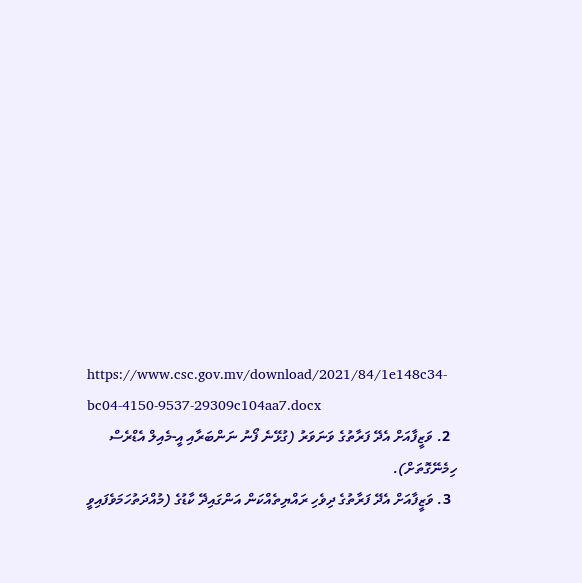https://www.csc.gov.mv/download/2021/84/1e148c34-bc04-4150-9537-29309c104aa7.docx
  2. ވަޒީފާއަށް އެދޭ ފަރާތުގެ ވަނަވަރު (ގުޅޭނެ ފޯނު ނަންބަރާއި އީ-މެއިލް އެޑްރެސް ހިމެނޭގޮތަށް).
  3. ވަޒީފާއަށް އެދޭ ފަރާތުގެ ދިވެހި ރައްޔިތެއްކަން އަންގައިދޭ ކާޑުގެ (މުއްދަތުހަމަވެފައިވީ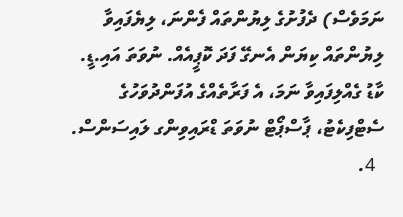ނަމަވެސް) ދެފުށުގެ ލިޔުންތައް ފެންނަ، ލިޔެފައިވާ ލިޔުންތައް ކިޔަން އެނގޭ ފަދަ ކޮޕީއެއް. ނުވަތަ އައި.ޑީ. ކާޑު ގެއްލިފައިވާ ނަމަ، އެ ފަރާތެއްގެ އުފަންދުވަހުގެ ސެޓްފިކެޓު، ޕާސްޕޯޓް ނުވަތަ ޑްރައިވިންގ ލައިސަންސް.
  4.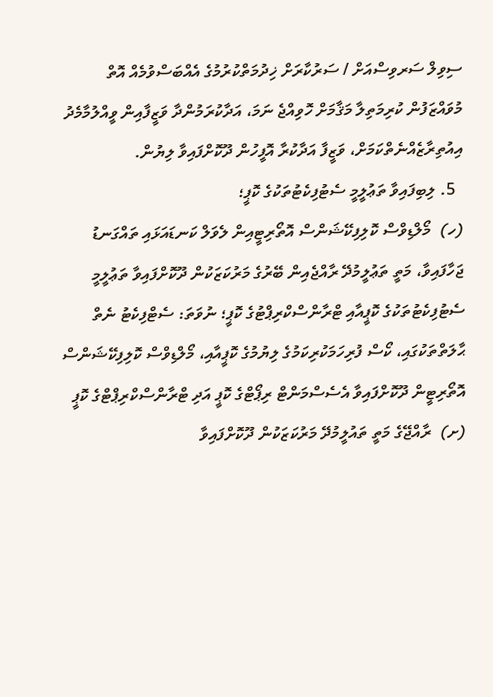ސިވިލް ސަރވިސްއަށް / ސަރުކާރަށް ޚިދުމަތްކުރުމުގެ އެއްބަސްވުމެއް އޮތް މުވައްޒަފުން ކުރިމަތިލާ މަޤާމަށް ހޮވިއްޖެ ނަމަ، އަދާކުރަމުންދާ ވަޒީފާއިން ވީއްލުމާމެދު އިއުތިރާޒެއްނެތްކަމަށް، ވަޒީފާ އަދާކުރާ އޮފީހުން ދޫކޮށްފައިވާ ލިޔުން.
  5. ލިބިފައިވާ ތަޢުލީމީ ސެޓުފިކެޓުތަކުގެ ކޮޕީ؛
(ހ)  މޯލްޑިވްސް ކޮލިފިކޭޝަންސް އޮތޯރިޓީއިން ލެވަލް ކަނޑައަޅައި ތައްގަނޑު ޖަހާފައިވާ، މަތީ ތަޢުލީމުދޭ ރާއްޖެއިން ބޭރުގެ މަރުކަޒަކުން ދޫކޮށްފައިވާ ތަޢުލީމީ ސެޓުފިކެޓުތަކުގެ ކޮޕީއާއި ޓްރާންސްކްރިޕްޓުގެ ކޮޕީ؛ ނުވަތަ: ސެޓްފިކެޓު ނެތް ޙާލަތްތަކުގައި، ކޯސް ފުރިހަމަކުރިކަމުގެ ލިޔުމުގެ ކޮޕީއާއި، މޯލްޑިވްސް ކޮލިފިކޭޝަންސް އޮތޯރިޓީން ދޫކޮށްފައިވާ އެސެސްމަންޓް ރިޕޯޓްގެ ކޮޕީ އަދި ޓްރާންސްކްރިޕްޓްގެ ކޮޕީ
(ށ)  ރާއްޖޭގެ މަތީ ތައުލީމުދޭ މަރުކަޒަކުން ދޫކޮށްފައިވާ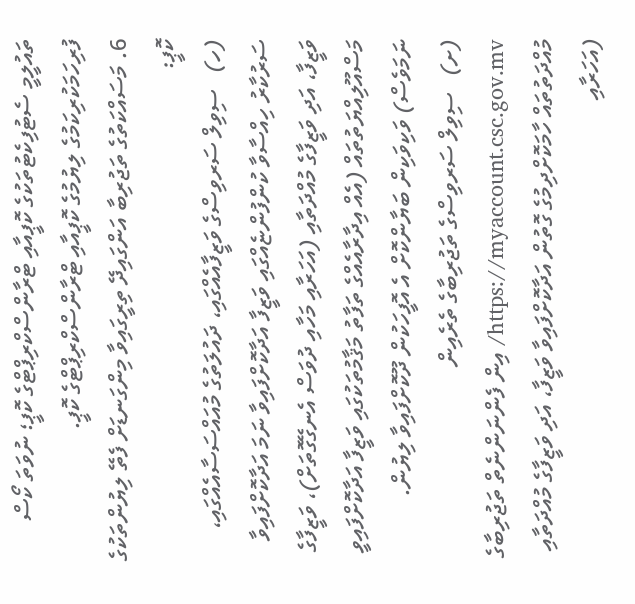ތައުލީމީ ސެޓުފިކެޓުތަކުގެ ކޮޕީއާއި ޓްރާންސްކްރިޕްޓްގެ ކޮޕީ؛ ނުވަތަ ކޯސް ފުރިހަމަކުރިކަމުގެ ލިޔުމުގެ ކޮޕީއާއި ޓްރާންސްކްރިޕްޓްގެ ކޮޕީ.
6. މަސައްކަތުގެ ތަޖުރިބާ އަންގައިދޭ ތިރީގައިވާ މިންގަނޑަށް ފެތޭ ލިޔުންތަކުގެ ކޮޕީ:
(ހ)   ސިވިލް ސަރވިސްގެ ވަޒީފާއެއްގައި، ދައުލަތުގެ މުއައްސަސާއެއްގައި، ސަރުކާރު ހިއްސާވާ ކުންފުންޏެއްގައި ވަޒީފާ އަދާކޮށްފައިވާ ނަމަ އަދާކޮށްފައިވާ ވަޒީފާ، އަދި ވަޒީފާގެ މުއްދަތާއި (އަހަރާއި މަހާއި ދުވަސް އެނގޭގޮތަށް)، ވަޒީފާގެ މަސްއޫލިއްޔަތުތައް (އެއް އިދާރާއެއްގެ ތަފާތު މަޤާމުތަކުގައި ވަޒީފާ އަދާކޮށްފައިވީ ނަމަވެސް) ވަކިވަކިން ބަޔާންކޮށް އެ އޮފީހަކުން ދޫކޮށްފައިވާ ލިޔުން.
(ށ)   ސިވިލް ސަރވިސްގެ ތަޖުރިބާގެ ތެރެއިން https://myaccount.csc.gov.mv/ އިން ފެންނަންނެތް ތަޖުރިބާގެ މުއްދަތުތައް ހާމަކޮށްދިމުގެ ގޮތުން އަދާކޮށްފައިވާ ވަޒީފާ، އަދި ވަޒީފާގެ މުއްދަތާއި (އަހަރާއި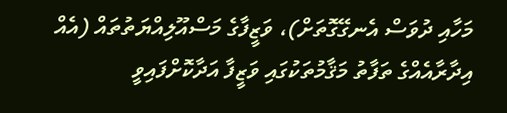މަހާއި ދުވަސް އެނގޭގޮތަށް)، ވަޒީފާގެ މަސްއޫލިއްޔަތުތައް (އެއް އިދާރާއެއްގެ ތަފާތު މަޤާމުތަކުގައި ވަޒީފާ އަދާކޮށްފައިވީ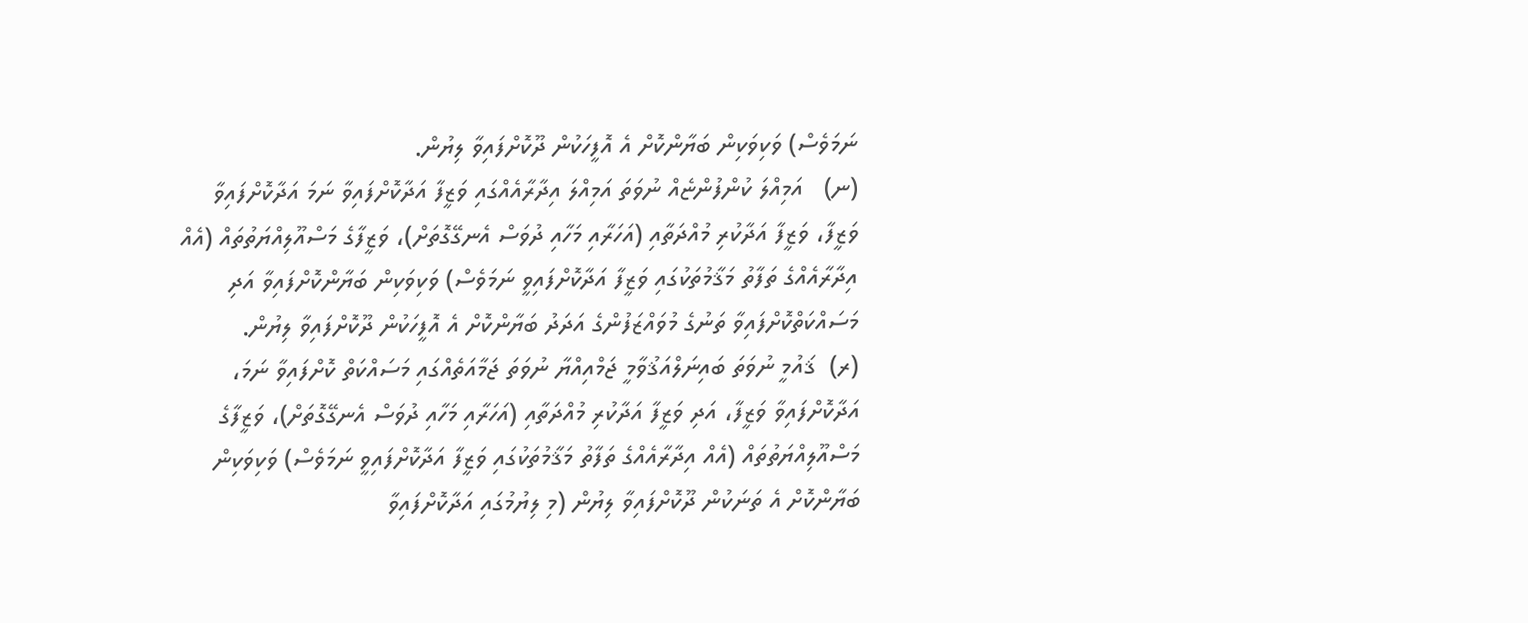ނަމަވެސް) ވަކިވަކިން ބަޔާންކޮށް އެ އޮފީހަކުން ދޫކޮށްފައިވާ ލިޔުން.
(ނ)   އަމިއްލަ ކުންފުންޏެއް ނުވަތަ އަމިއްލަ އިދާރާއެއްގައި ވަޒީފާ އަދާކޮށްފައިވާ ނަމަ އަދާކޮށްފައިވާ ވަޒީފާ، ވަޒީފާ އަދާކުރި މުއްދަތާއި (އަހަރާއި މަހާއި ދުވަސް އެނގޭގޮތަށް)، ވަޒީފާގެ މަސްއޫލިއްޔަތުތައް (އެއް އިދާރާއެއްގެ ތަފާތު މަޤާމުތަކުގައި ވަޒީފާ އަދާކޮށްފައިވީ ނަމަވެސް) ވަކިވަކިން ބަޔާންކޮށްފައިވާ އަދި މަސައްކަތްކޮށްފައިވާ ތަނުގެ މުވައްޒަފުންގެ އަދަދު ބަޔާންކޮށް އެ އޮފީހަކުން ދޫކޮށްފައިވާ ލިޔުން.
(ރ)  ޤައުމީ ނުވަތަ ބައިނަލްއަޤުވާމީ ޖަމްއިއްޔާ ނުވަތަ ޖަމާއަތެއްގައި މަސައްކަތް ކޮށްފައިވާ ނަމަ، އަދާކޮށްފައިވާ ވަޒީފާ، އަދި ވަޒީފާ އަދާކުރި މުއްދަތާއި (އަހަރާއި މަހާއި ދުވަސް އެނގޭގޮތަށް)، ވަޒީފާގެ މަސްއޫލިއްޔަތުތައް (އެއް އިދާރާއެއްގެ ތަފާތު މަޤާމުތަކުގައި ވަޒީފާ އަދާކޮށްފައިވީ ނަމަވެސް) ވަކިވަކިން ބަޔާންކޮށް އެ ތަނަކުން ދޫކޮށްފައިވާ ލިޔުން (މި ލިޔުމުގައި އަދާކޮށްފައިވާ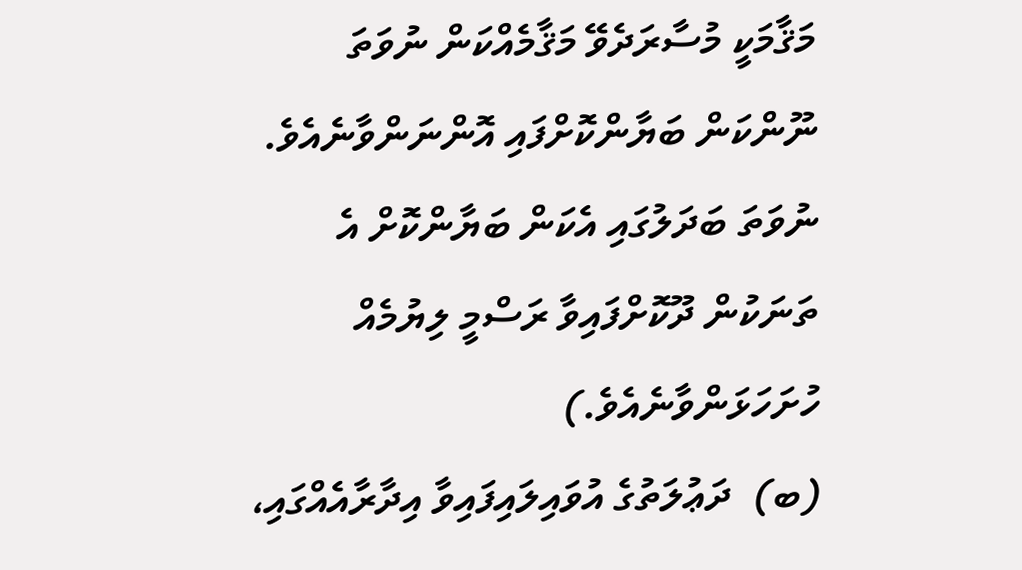މަޤާމަކީ މުސާރަދެވޭ މަޤާމެއްކަން ނުވަތަ ނޫންކަން ބަޔާންކޮށްފައި އޮންނަންވާނެއެވެ. ނުވަތަ ބަދަލުގައި އެކަން ބަޔާންކޮށް އެ ތަނަކުން ދޫކޮށްފައިވާ ރަސްމީ ލިޔުމެއް ހުށަހަޅަންވާނެއެވެ.)
(ބ)  ދަޢުލަތުގެ އުވައިލައިފައިވާ އިދާރާއެއްގައި،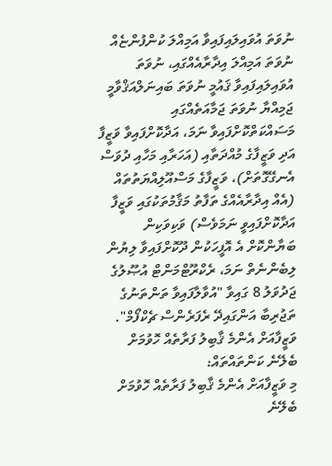ނުވަތަ އުވައިލައިފައިވާ އަމިއްލަ ކުންފުންޏެއް ނުވަތަ އަމިއްލަ އިދާރާއެއްގައި، ނުވަތަ އުވައިލައިފައިވާ ޤައުމީ ނުވަތަ ބައިނަލްއަޤްވާމީ ޖަމިއްޔާ ނުވަތަ ޖަމާއަތެއްގައި މަސައްކަތްކޮށްފައިވާ ނަމަ، އަދާކޮށްފައިވާ ވަޒީފާ އަދި ވަޒީފާގެ މުއްދަތާއި (އަހަރާއި މަހާއި ދުވަސް އެނގޭގޮތަށް)، ވަޒީފާގެ މަސްއޫލިއްޔަތުތައް (އެއް އިދާރާއެއްގެ ތަފާތު މަޤާމުތަކުގައި ވަޒީފާ އަދާކޮށްފައިވީ ނަމަވެސް) ވަކިވަކިން ބަޔާންކޮށް އެ އޮފީހަކުން ދޫކޮށްފައިވާ ލިޔުން ލިބެންނެތް ނަމަ، ރެކްރޫޓްމަންޓް އުޞޫލުގެ ޖަދުވަލު 8 ގައިވާ "އުވާލާފައިވާ ތަންތަނުގެ ތަޖުރިބާ އަންގައިދޭ ރެފަރެންސް ޗެކްފޯމް".
ވަޒީފާއަށް އެންމެ ޤާބިލު ފަރާތެއް ހޮވުމަށް ބެލޭނެ ކަންތައްތައް:
މި ވަޒީފާއަށް އެންމެ ޤާބިލު ފަރާތެއް ހޮވުމަށް ބެލޭނެ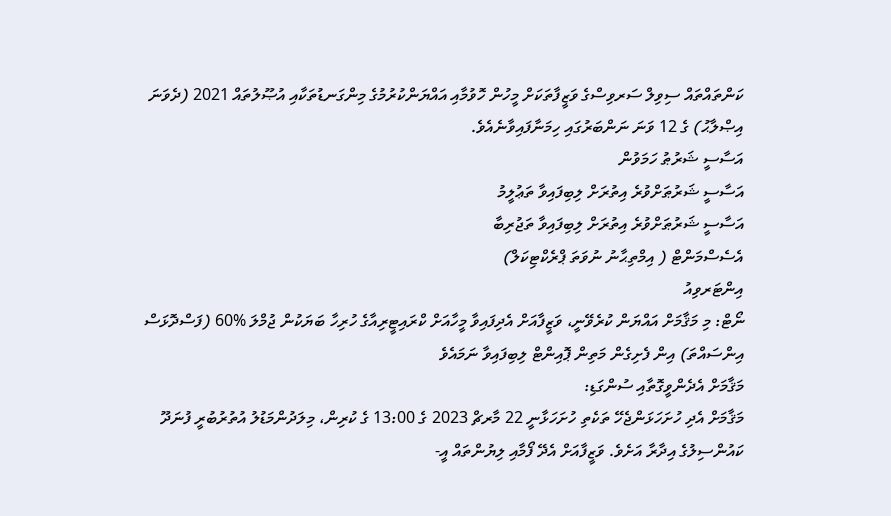ކަންތައްތައް ސިވިލް ސަރވިސްގެ ވަޒީފާތަކަށް މީހުން ހޮވުމާއި އައްޔަންކުރުމުގެ މިންގަނޑުތަކާއި އުޞޫލުތައް 2021 (ދެވަނަ އިޞްލާޙު) ގެ 12 ވަނަ ނަންބަރުގައި ހިމަނާފައިވާނެއެވެ.
އަސާސީ ޝަރުޠު ހަމަވުން
އަސާސީ ޝަރުޠަށްވުރެ އިތުރަށް ލިބިފައިވާ ތަޢުލީމު
އަސާސީ ޝަރުޠަށްވުރެ އިތުރަށް ލިބިފައިވާ ތަޖުރިބާ
އެސެސްމަންޓް ( އިމްތިޙާނު ނުވަތަ ޕްރެކްޓިކަލް)
އިންޓަރވިއު
ނޯޓް: މި މަޤާމަށް އައްޔަން ކުރެވޭނީ، ވަޒީފާއަށް އެދިފައިވާ މީހާއަށް ކްރައިޓީރިއާގެ ހުރިހާ ބަޔަކުން ޖުމްލަ %60 (ފަސްދޮޅަސް އިންސައްތަ) އިން ފެށިގެން މަތިން ޕޮއިންޓް ލިބިފައިވާ ނަމައެވެ
މަޤާމަށް އެދެންވީގޮތާއި ސުންގަޑި:
މަޤާމަށް އެދި ހުށަހަޅަންޖެހޭ ތަކެތި ހުށަހަޅާނީ 22 މާރޗް 2023 ގެ 13:00 ގެ ކުރިން، މިލަދުންމަޑުލު އުތުރުބުރީ ފުނަދޫ ކައުންސިލުގެ އިދާރާ އަށެވެ. ވަޒީފާއަށް އެދޭ ފޯމާއި ލިޔުންތައް އީ-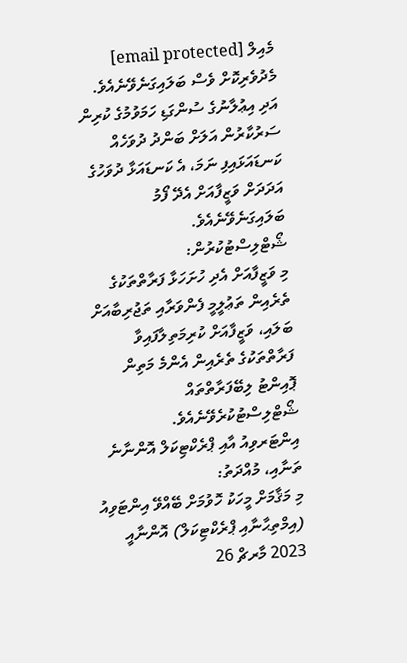މެއިލް [email protected] މެދުވެރިކޮށް ވެސް ބަލައިގަނެވޭނެއެވެ.
އަދި އިޢުލާނުގެ ސުންގަޑި ހަމަވުމުގެ ކުރިން ސަރުކާރުން އަލަށް ބަންދު ދުވަހެއް ކަނޑައަޅައިފި ނަމަ، އެ ކަނޑައަޅާ ދުވަހުގެ އަދަދަށް ވަޒީފާއަށް އެދޭ ފޯމު ބަލައިގަނެވޭނެއެވެ.
ޝޯޓްލިސްޓުކުރުން:
މި ވަޒީފާއަށް އެދި ހުށަހަޅާ ފަރާތްތަކުގެ ތެރެއިން ތަޢުލީމީ ފެންވަރާއި ތަޖުރިބާއަށް ބަލައި، ވަޒީފާއަށް ކުރިމަތިލާފައިވާ ފަރާތްތަކުގެ ތެރެއިން އެންމެ މަތިން ޕޮއިންޓު ލިބޭފަރާތްތައް ޝޯޓްލިސްޓުކުރެވޭނެއެވެ.
އިންޓަރވިއު އާއި ޕްރެކްޓިކަލް އޮންނާނެ ތަނާއި، މުއްދަތު:
މި މަޤާމަށް މީހަކު ހޮވުމަށް ބޭއްވޭ އިންޓަވިއު (އިމްތިޙާނާއި ޕްރެކްޓިކަލް) އޮންނާއީ 2023 މާރޗް 26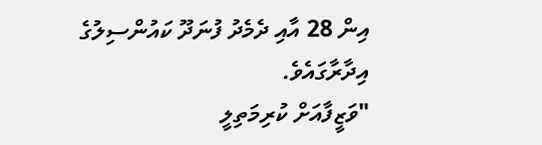އިން 28 އާއި ދެމެދު ފުނަދޫ ކައުންސިލުގެ އިދާރާގައެވެ.
"ވަޒީފާއަށް ކުރިމަތިލީ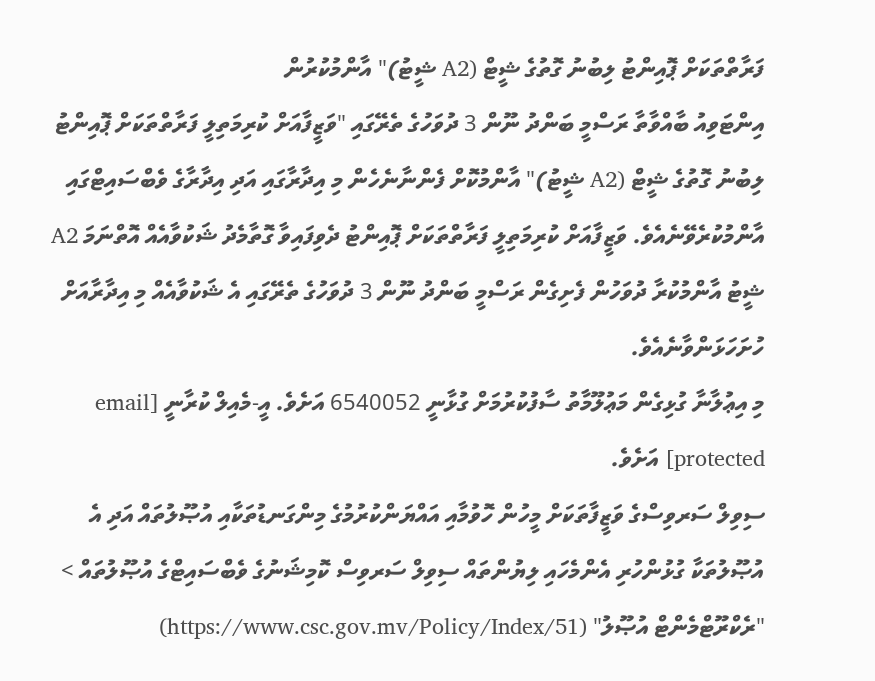ފަރާތްތަކަށް ޕޮއިންޓު ލިބުނު ގޮތުގެ ޝީޓް (A2 ޝީޓު)" އާންމުކުރުން
އިންޓަވިއު ބާއްވާތާ ރަސްމީ ބަންދު ނޫން 3 ދުވަހުގެ ތެރޭގައި "ވަޒީފާއަށް ކުރިމަތިލީ ފަރާތްތަކަށް ޕޮއިންޓު ލިބުނު ގޮތުގެ ޝީޓް (A2 ޝީޓު)" އާންމުކޮށް ފެންނާނެހެން މި އިދާރާގައި އަދި އިދާރާގެ ވެބްސައިޓްގައި އާންމުކުރެވޭނެއެވެ. ވަޒީފާއަށް ކުރިމަތިލީ ފަރާތްތަކަށް ޕޮއިންޓު ދެވިފައިވާ ގޮތާމެދު ޝަކުވާއެއް އޮތްނަމަ A2 ޝީޓު އާންމުކުރާ ދުވަހުން ފެށިގެން ރަސްމީ ބަންދު ނޫން 3 ދުވަހުގެ ތެރޭގައި އެ ޝަކުވާއެއް މި އިދާރާއަށް ހުށަހަޅަންވާނެއެވެ.
މި އިޢުލާނާ ގުޅިގެން މަޢުލޫމާތު ސާފުކުރުމަށް ގުޅާނީ 6540052 އަށެވެ. އީ-މެއިލް ކުރާނީ [email protected] އަށެވެ.
ސިވިލް ސަރވިސްގެ ވަޒީފާތަކަށް މީހުން ހޮވުމާއި އައްޔަންކުރުމުގެ މިންގަނޑުތަކާއި އުޞޫލުތައް އަދި އެ އުޞޫލުތަކާ ގުޅުންހުރި އެންމެހައި ލިޔުންތައް ސިވިލް ސަރވިސް ކޮމިޝަނުގެ ވެބްސައިޓްގެ އުޞޫލުތައް > "ރެކްރޫޓްމެންޓް އުޞޫލު" (https://www.csc.gov.mv/Policy/Index/51)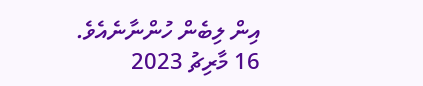އިން ލިބެން ހުންނާނެއެވެ.
16 މާރިޗު 2023